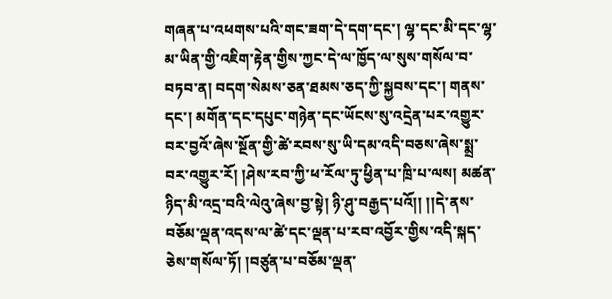གཞན་པ་འཕགས་པའི་གང་ཟག་དེ་དག་དང་། ལྷ་དང་མི་དང་ལྷ་མ་ཡིན་གྱི་འཇིག་རྟེན་གྱིས་ཀྱང་དེ་ལ་ཁྱོད་ལ་སུས་གསོལ་བ་བཏབ་ན། བདག་སེམས་ཅན་ཐམས་ཅད་ཀྱི་སྐྱབས་དང་། གནས་དང་། མགོན་དང་དཔུང་གཉེན་དང་ཡོངས་སུ་འདྲེན་པར་འགྱུར་བར་བྱའོ་ཞེས་སྔོན་གྱི་ཚེ་རབས་སུ་ཡི་དམ་འདི་བཅས་ཞེས་སྨྲ་བར་འགྱུར་རོ། །ཤེས་རབ་ཀྱི་ཕ་རོལ་ཏུ་ཕྱིན་པ་ཁྲི་པ་ལས། མཚན་ཉིད་མི་འདྲ་བའི་ལེའུ་ཞེས་བྱ་སྟེ། ཉི་ཤུ་བརྒྱད་པའོ།། །།དེ་ནས་བཅོམ་ལྡན་འདས་ལ་ཚེ་དང་ལྡན་པ་རབ་འབྱོར་གྱིས་འདི་སྐད་ཅེས་གསོལ་ཏོ། །བཙུན་པ་བཅོམ་ལྡན་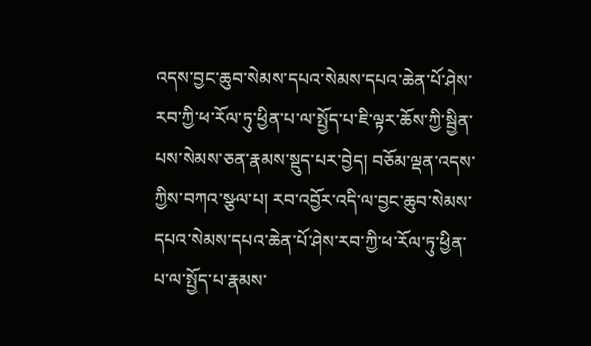འདས་བྱང་ཆུབ་སེམས་དཔའ་སེམས་དཔའ་ཆེན་པོ་ཤེས་རབ་ཀྱི་ཕ་རོལ་ཏུ་ཕྱིན་པ་ལ་སྤྱོད་པ་ཇི་ལྟར་ཆོས་ཀྱི་སྦྱིན་པས་སེམས་ཅན་རྣམས་སྡུད་པར་བྱེད། བཅོམ་ལྡན་འདས་ཀྱིས་བཀའ་སྩལ་པ། རབ་འབྱོར་འདི་ལ་བྱང་ཆུབ་སེམས་དཔའ་སེམས་དཔའ་ཆེན་པོ་ཤེས་རབ་ཀྱི་ཕ་རོལ་ཏུ་ཕྱིན་པ་ལ་སྤྱོད་པ་རྣམས་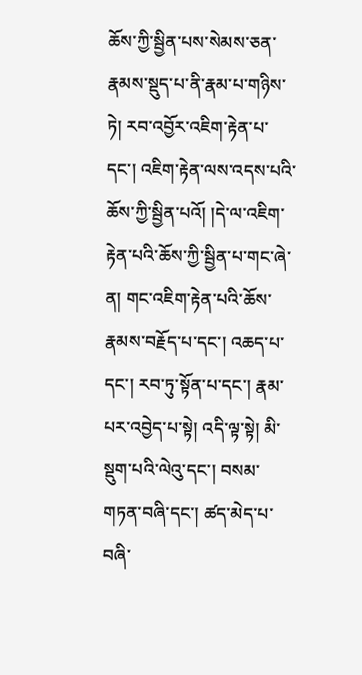ཆོས་ཀྱི་སྦྱིན་པས་སེམས་ཅན་རྣམས་སྡུད་པ་ནི་རྣམ་པ་གཉིས་ཏེ། རབ་འབྱོར་འཇིག་རྟེན་པ་དང་། འཇིག་རྟེན་ལས་འདས་པའི་ཆོས་ཀྱི་སྦྱིན་པའོ། །དེ་ལ་འཇིག་རྟེན་པའི་ཆོས་ཀྱི་སྦྱིན་པ་གང་ཞེ་ན། གང་འཇིག་རྟེན་པའི་ཆོས་རྣམས་བརྗོད་པ་དང་། འཆད་པ་དང་། རབ་ཏུ་སྟོན་པ་དང་། རྣམ་པར་འབྱེད་པ་སྟེ། འདི་ལྟ་སྟེ། མི་སྡུག་པའི་ལེའུ་དང་། བསམ་གཏན་བཞི་དང་། ཚད་མེད་པ་བཞི་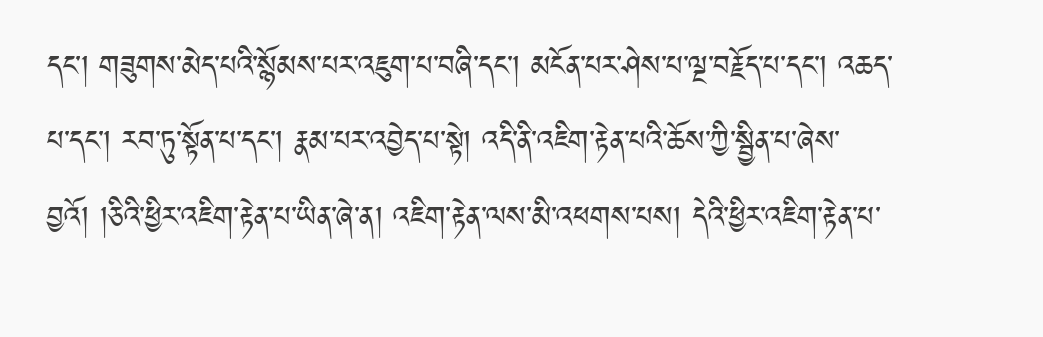དང་། གཟུགས་མེད་པའི་སྙོམས་པར་འཇུག་པ་བཞི་དང་། མངོན་པར་ཤེས་པ་ལྔ་བརྗོད་པ་དང་། འཆད་པ་དང་། རབ་ཏུ་སྟོན་པ་དང་། རྣམ་པར་འབྱེད་པ་སྟེ། འདི་ནི་འཇིག་རྟེན་པའི་ཆོས་ཀྱི་སྦྱིན་པ་ཞེས་བྱའོ། །ཅིའི་ཕྱིར་འཇིག་རྟེན་པ་ཡིན་ཞེ་ན། འཇིག་རྟེན་ལས་མི་འཕགས་པས། དེའི་ཕྱིར་འཇིག་རྟེན་པ་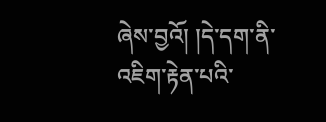ཞེས་བྱའོ། །དེ་དག་ནི་འཇིག་རྟེན་པའི་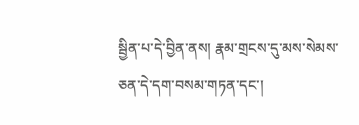སྦྱིན་པ་དེ་བྱིན་ནས། རྣམ་གྲངས་དུ་མས་སེམས་ཅན་དེ་དག་བསམ་གཏན་དང་།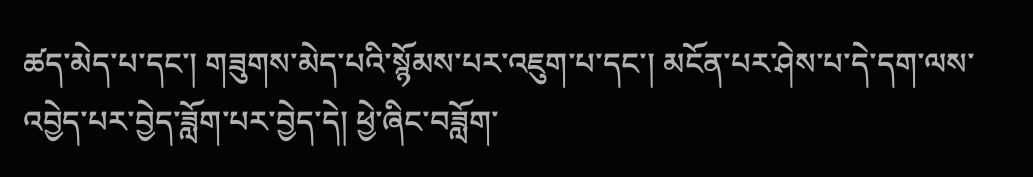ཚད་མེད་པ་དང་། གཟུགས་མེད་པའི་སྙོམས་པར་འཇུག་པ་དང་། མངོན་པར་ཤེས་པ་དེ་དག་ལས་འབྱེད་པར་བྱེད་ཟློག་པར་བྱེད་དེ། ཕྱེ་ཞིང་བཟློག་